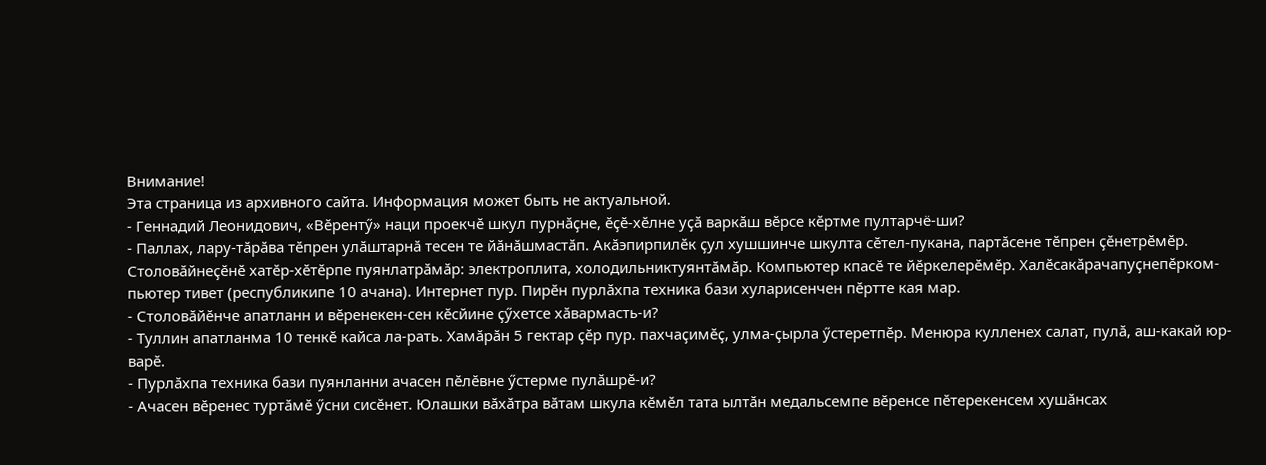Внимание!
Эта страница из архивного сайта. Информация может быть не актуальной.
- Геннадий Леонидович, «Вӗрентӳ» наци проекчӗ шкул пурнӑҫне, ӗҫӗ-хӗлне уҫӑ варкӑш вӗрсе кӗртме пултарчё-ши?
- Паллах, лару-тӑрӑва тӗпрен улӑштарнӑ тесен те йӑнӑшмастӑп. Акӑэпирпилӗк ҫул хушшинче шкулта сӗтел-пукана, партӑсене тӗпрен ҫӗнетрӗмӗр. Столовӑйнеҫӗнӗ хатӗр-хӗтӗрпе пуянлатрӑмӑр: электроплита, холодильниктуянтӑмӑр. Компьютер кпасӗ те йӗркелерӗмӗр. Халӗсакӑрачапуҫнепӗрком-пьютер тивет (республикипе 10 ачана). Интернет пур. Пирӗн пурлӑхпа техника бази хуларисенчен пӗртте кая мар.
- Столовӑйӗнче апатланн и вӗренекен-сен кӗсйине ҫӳхетсе хӑвармасть-и?
- Туллин апатланма 10 тенкӗ кайса ла-рать. Хамӑрӑн 5 гектар ҫӗр пур. пахчаҫимӗҫ, улма-ҫырла ӳстеретпӗр. Менюра кулленех салат, пулӑ, аш-какай юр-варӗ.
- Пурлӑхпа техника бази пуянланни ачасен пӗлӗвне ӳстерме пулӑшрӗ-и?
- Ачасен вӗренес туртӑмӗ ӳсни сисӗнет. Юлашки вӑхӑтра вӑтам шкула кӗмӗл тата ылтӑн медальсемпе вӗренсе пӗтерекенсем хушӑнсах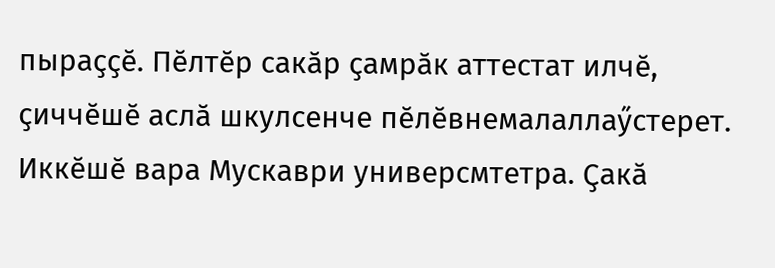пыраҫҫӗ. Пӗлтӗр сакӑр ҫамрӑк аттестат илчӗ, ҫиччӗшӗ аслӑ шкулсенче пӗлӗвнемалаллаӳстерет. Иккӗшӗ вара Мускаври универсмтетра. Ҫакӑ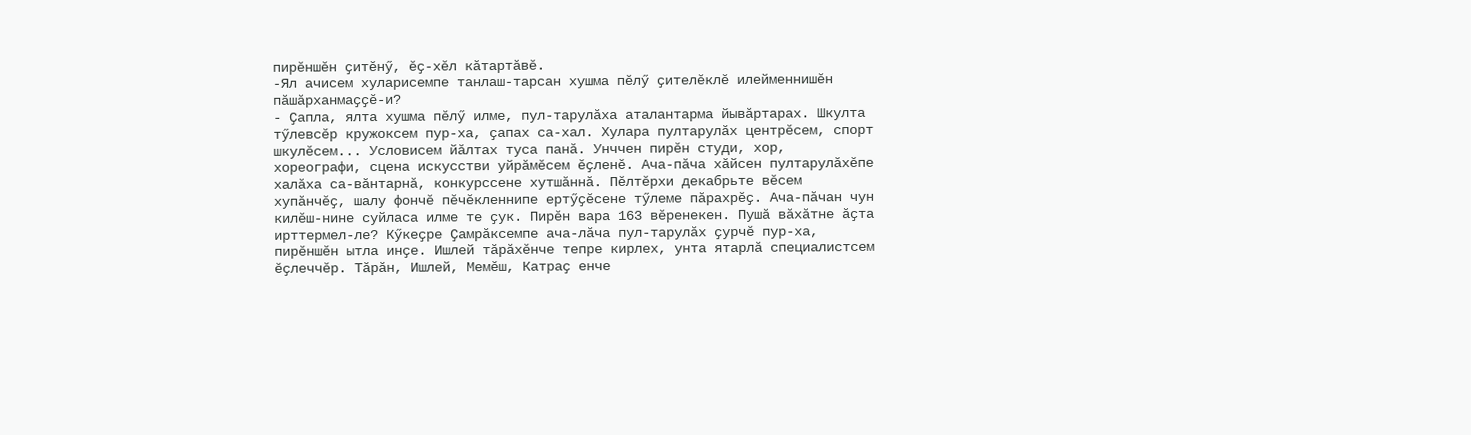пирӗншӗн ҫитӗнӳ, ӗҫ-хӗл кӑтартӑвӗ.
-Ял ачисем хуларисемпе танлаш-тарсан хушма пӗлӳ ҫителӗклӗ илейменнишӗн пӑшӑрханмаҫҫӗ-и?
- Ҫапла, ялта хушма пӗлӳ илме, пул-тарулӑха аталантарма йывӑртарах. Шкулта тӳлевсӗр кружоксем пур-ха, ҫапах са-хал. Хулара пултарулӑх центрӗсем, спорт шкулӗсем... Условисем йӑлтах туса панӑ. Унччен пирӗн студи, хор, хореографи, сцена искусстви уйрӑмӗсем ӗҫленӗ. Ача-пӑча хӑйсен пултарулӑхӗпе халӑха са-вӑнтарнӑ, конкурссене хутшӑннӑ. Пӗлтӗрхи декабрьте вӗсем хупӑнчӗҫ, шалу фончӗ пӗчӗкленнипе ертӳҫӗсене тӳлеме пӑрахрӗҫ. Ача-пӑчан чун килӗш-нине суйласа илме те ҫук. Пирӗн вара 163 вӗренекен. Пушӑ вӑхӑтне ӑҫта ирттермел-ле? Кӳкеҫре Ҫамрӑксемпе ача-лӑча пул-тарулӑх ҫурчӗ пур-ха, пирӗншӗн ытла инҫе. Ишлей тӑрӑхӗнче тепре кирлех, унта ятарлӑ специалистсем ӗҫлеччӗр. Тӑрӑн, Ишлей, Мемӗш, Катраҫ енче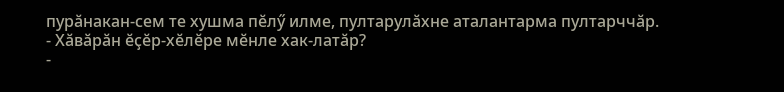пурӑнакан-сем те хушма пӗлӳ илме, пултарулӑхне аталантарма пултарччӑр.
- Хӑвӑрӑн ӗҫӗр-хӗлӗре мӗнле хак-латӑр?
-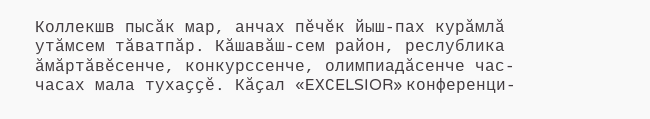Коллекшв пысӑк мар, анчах пӗчӗк йыш-пах курӑмлӑ утӑмсем тӑватпӑр. Кӑшавӑш-сем район, реслублика ӑмӑртӑвӗсенче, конкурссенче, олимпиадӑсенче час-часах мала тухаҫҫӗ. Кӑҫал «ЕХСELSIOR» конференци-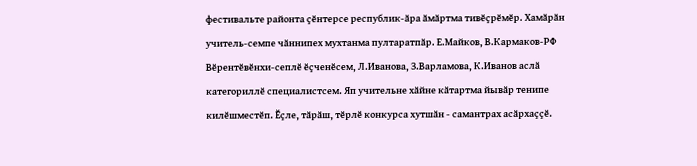фестивальте районта ҫӗнтерсе республик-ӑра ӑмӑртма тивӗҫрӗмӗр. Хамӑрӑн учитель-семпе чӑннипех мухтанма пултаратпӑр. Е.Майков, В.Кармаков-РФ Вӗрентӗвӗнхи-сеплӗ ӗҫченӗсем, Л.Иванова, З.Варламова, К.Иванов аслӑ категориллӗ специалистсем. Яп учительне хӑйне кӑтартма йывӑр тенипе килӗшместӗп. Ӗҫле, тӑрӑш, тӗрлӗ конкурса хутшӑн - самантрах асӑрхаҫҫӗ.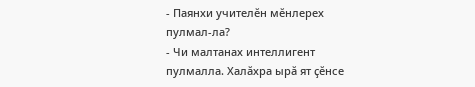- Паянхи учителӗн мӗнлерех пулмал-ла?
- Чи малтанах интеллигент пулмалла. Халӑхра ырӑ ят ҫӗнсе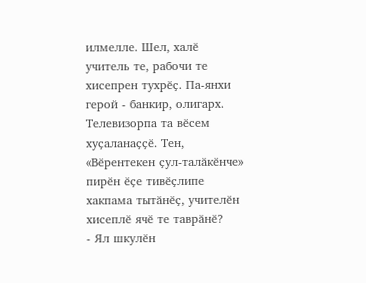илмелле. Шел, халӗ учитель те, рабочи те хисепрен тухрӗҫ. Па-янхи герой - банкир, олигарх. Телевизорпа та вӗсем хуҫаланаҫҫӗ. Тен, «Вӗрентекен ҫул-талӑкӗнче» пирӗн ӗҫе тивӗҫлипе хакпама тытӑнӗҫ, учителӗн хисеплӗ ячӗ те таврӑнӗ?
- Ял шкулӗн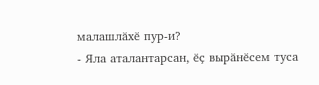малашлӑхӗ пур-и?
- Яла аталантарсан, ӗҫ вырӑнӗсем туса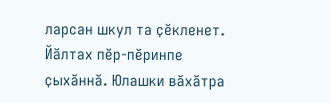ларсан шкул та ҫӗкленет. Йӑлтах пӗр-пӗринпе ҫыхӑннӑ. Юлашки вӑхӑтра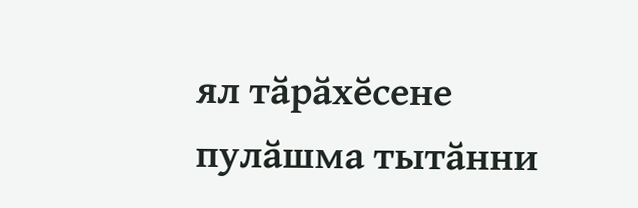ял тӑрӑхӗсене пулӑшма тытӑнни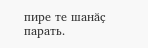пире те шанӑҫ парать.